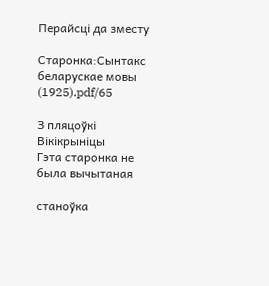Перайсці да зместу

Старонка:Сынтакс беларускае мовы (1925).pdf/65

З пляцоўкі Вікікрыніцы
Гэта старонка не была вычытаная

станоўка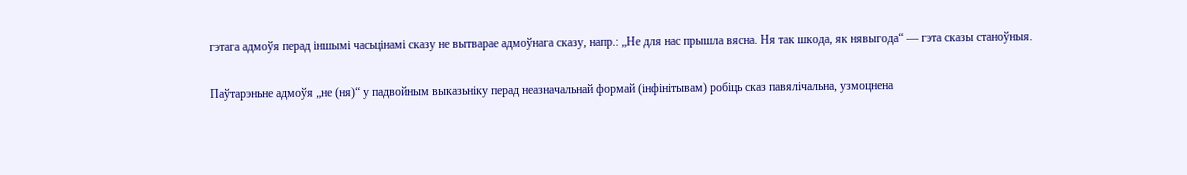гэтага адмоўя перад іншымі часьцінамі сказу не вытварае адмоўнага сказу, напр.: „Не для нас прышла вясна. Ня так шкода, як нявыгода“ — гэта сказы станоўныя.

Паўтарэньне адмоўя „не (ня)“ у падвойным выказьніку перад неазначальнай формай (інфінітывам) робіць сказ павялічальна, узмоцнена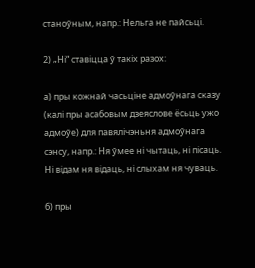станоўным, напр.: Нельга не пайсьці.

2) „Ні“ ставіцца ў такіх разох:

а) пры кожнай часьціне адмоўнага сказу (калі пры асабовым дзеяслове ёсьць ужо адмоўе) для павялічэньня адмоўнага сэнсу, напр.: Ня ўмее ні чытаць, ні пісаць. Ні відам ня відаць, ні слыхам ня чуваць.

б) пры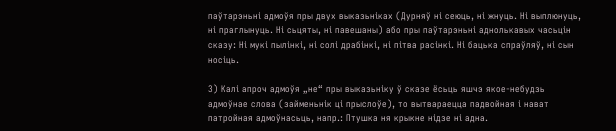паўтарэньні адмоўя пры двух выказьніках (Дурняў ні сеюць, ні жнуць. Ні выплюнуць, ні праглынуць. Ні сьцяты, ні павешаны) або пры паўтарэньні аднолькавых часьцін сказу: Ні мукі пылінкі, ні солі драбінкі, ні пітва расінкі. Ні бацька спраўляў, ні сын носіць.

3) Калі апроч адмоўя „не“ пры выказьніку ў сказе ёсьць яшчэ якое-небудзь адмоўнае слова (займеньнік ці прыслоўе), то вытвараецца падвойная і нават патройная адмоўнасьць, напр.: Птушка ня крыкне нідзе ні адна.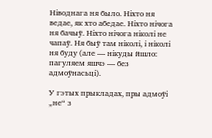Ніводнага ня было. Ніхто ня ведае, як хто абедае. Ніхто нічога ня бачыў. Ніхто нічога ніколі не чапаў. Ня быў там ніколі, і ніколі ня буду (але — нікуды йшло: пагуляем яшчэ — без адмоўнасьці).

У гэтых прыкладах, пры адмоўі „не“ з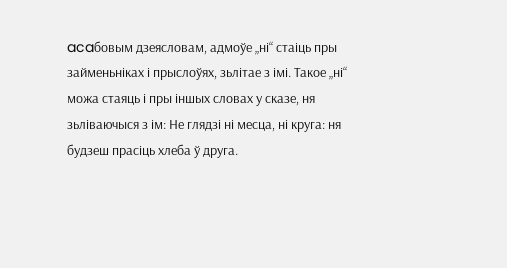acaбовым дзеясловам, адмоўе „ні“ стаіць пры займеньніках і прыслоўях, зьлітае з імі. Такое „ні“ можа стаяць і пры іншых словах у сказе, ня зьліваючыся з ім: Не глядзі ні месца, ні круга: ня будзеш прасіць хлеба ў друга.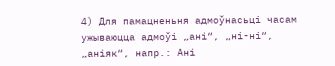4) Для памацненьня адмоўнасьці часам ужываюцца адмоўі „ані“, „ні-ні“, „аніяк“, напр.: Ані